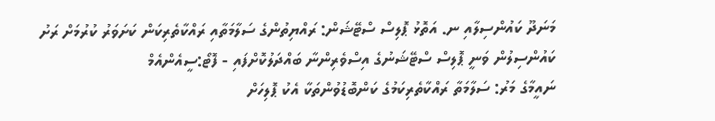މަނަދޫ ކައުންސިލާއި ނ. އަތޮޅު ޕޮލިސް ސްޓޭޝަން: ރައްޔިތުންގެ ސަލާމަތާއި ރައްކާތެރިކަން ކަށަވަރު ކުރުމަށް ރަށު ކައުންސިލުން ވަނީ ޕޮލިސް ސްޓޭޝަނުގެ އިސްވެރިންނާ ބައްދަލުކޮށްފައި - ފޮޓޯ:ސީއެންއެމް
ނައީމާގެ މަރު: ސަލާމަތާ ރައްކާތެރިކަމުގެ ކަންބޮޑުވުންތަކާ އެކު ޕޮލިހަށް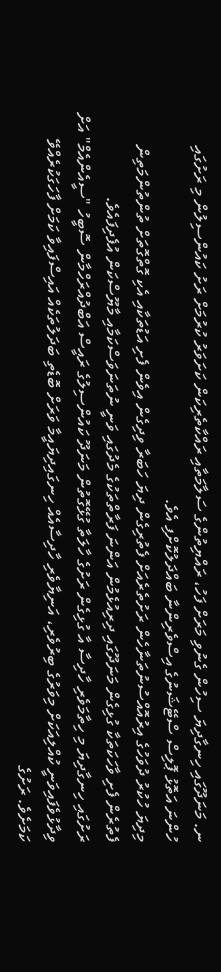ނ. މަނަދޫގައި ހިނގާދިޔަ ސިހުން ގެނުވި މަރަށް ފަހު، ރައްޔިތުންގެ ސަލާމަތާއި ރައްކާތެރިކަން ކަށަވަރު ކުރުމަށް ރަށު ކައުންސިލުން މި ރަށުގައި ހުންނަ އަތޮޅު ޕޮލިސް ސްޓޭޝަނުގެ އިސްވެރިންނާ ބައްދަލުކޮށްފި އެވެ.
މިދިޔަ ހުކުރު ދުވަހުގެ އިރުއޮއްސުނުތަނާހެން ރަށުތެރެއަށް ފެތުރިގެން ދިޔަ ހަބަރާ ވިދިގެން އިވެން ފެށި އަޑުތަކާއި އެކި ގޮތްގޮތަށް ތުންތުންމަތިން ފެތުރެން ފެށި ވާހަކަތަކާ ގުޅިގެން މަނަދޫގައި ދިރިއުޅެމުން އަންނަ ފަރާތްތަކުގެ މެދުގައި ވަނީ ނުތަނަވަސްކަމާއި މާޔޫސްކަން އުފެދިފައެވެ.
ރަށުގައި ހިނގާދިޔަ މި ހިތާމަވެރި ހާދިސާ އާ ގުޅިގެން ރަށުގެ ހާލަތާ ގުޅޭގޮތުން މަނަދޫ ކައުންސިލުގެ ރައީސް އަބްދުއްރަހްމާން ސޮބީހު "ސީއެންއެމް" އަށް ވިދާޅުވެފައިވަނީ ކުއްލިއަކަށް މިވަރުގެ ބިރުވެރި، އަނިޔާވެރި ހާދިސާއެއް ހިނގައިދިޔައީމާ ވަރަށް ބޮޑެތި ބަދަލުތަކެއް އައިސްފައިވާ ކަމަށް ފާހަގަކުރެއްވޭ ކަމަށެވެ. ރަށުގެ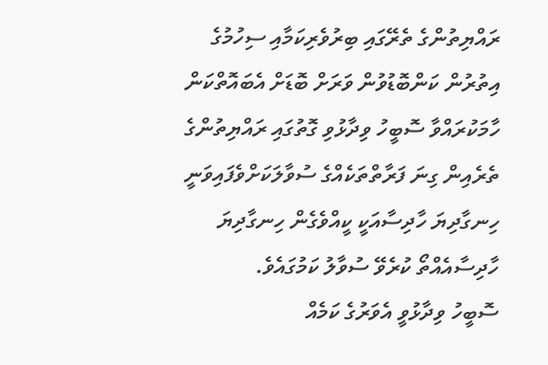ރައްޔިތުންގެ ތެރޭގައި ބިރުވެރިކަމާއި ސިހުމުގެ އިތުރުން ކަންބޮޑުވުން ވަރަށް ބޮޑަށް އެބައޮތްކަން ހާމަކުރައްވާ ސޮބީހު ވިދާޅުވި ގޮތުގައި ރައްޔިތުންގެ ތެރެއިން ގިނަ ފަރާތްތަކެއްގެ ސުވާލަކަށްވެފައިވަނީ ހިނގާދިޔަ ހާދިސާއަކީ ކީއްވެގެން ހިނގާދިޔަ ހާދިސާއެއްތޯ ކުރެވޭ ސުވާލު ކަމުގައެވެ.
ސޮބީހު ވިދާޅުވީ އެވަރުގެ ކަމެއް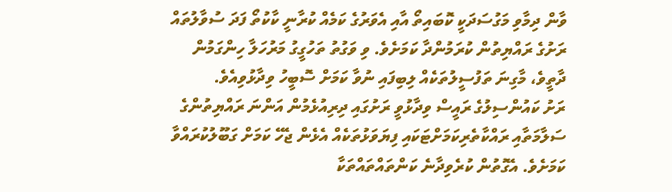ވާން ދިމާވި މަގުސަދަކީ ކޮބައިތޯ އާއި އެވަރުގެ ކަމެއް ކުރާނީ ކާކުތޯ ފަދަ ސުވާލުތައް ރަށުގެ ރައްޔިތުން ކުރަމުންދާ ކަމަށެވެ. ވި ވަގުތު ތަހުގީގު މަރުހަލާ ހިންގަމުން ދާތީވެ، މާގިނަ ތަފުސީލުތަކެއް ލިބިފައި ނުވާ ކަމަށް ސޮބީހު ވިދާޅުވިއެވެ.
ރަށު ކައުންސިލުގެ ރައީސް ވިދާޅުވީ ރަށުގައި ދިރިއުޅެމުން އަންނަ ރައްޔިތުންގެ ސަލާމަތާއި ރައްކާތެރިކަމަށްޓަކައި ފިޔަވަޅުތަކެއް އެޅެން ޖެހޭ ކަމަށް ގަބޫލުކުރައްވާ ކަމަށެވެ. އެގޮތުން ކުރެވިދާނެ ކަންތައްތައްތަކާ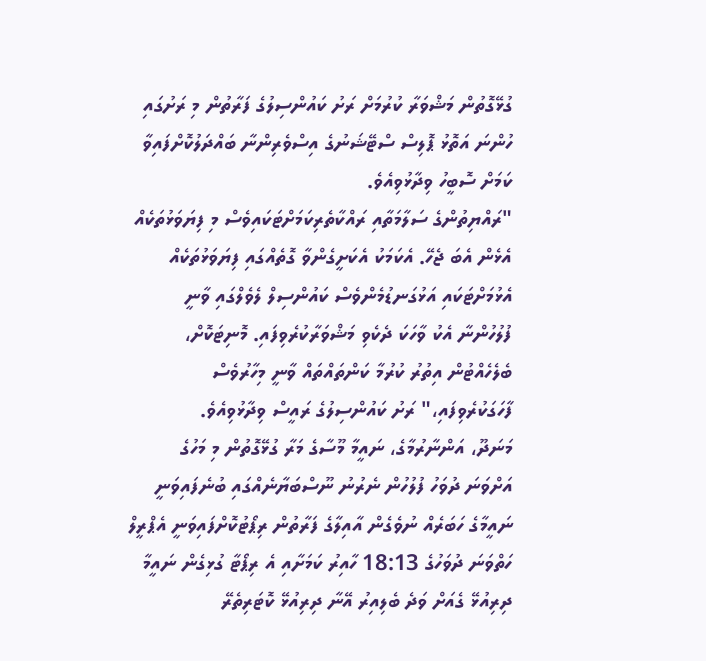ގުޅޭގޮތުން މަޝްވަރާ ކުރުމަށް ރަށު ކައުންސިލުގެ ފަރާތުން މި ރަށުގައި ހުންނަ އަތޮޅު ޕޮލިސް ސްޓޭޝަނުގެ އިސްވެރިންނާ ބައްދަލުކޮށްފައިވާ ކަމަށް ސޮބީހު ވިދާޅުވިއެވެ.
"ރައްޔިތުންގެ ސަލާމަތާއި ރައްކާތެރިކަމަށްޓަކައިވެސް މި ފިޔަވަޅުތަކެއް އެޅެން އެބަ ޖެހޭ. އެކަމަކު އެކަށީގެންވާ ގޮތެއްގައި ފިޔަވަޅުތަކެއް އެޅުމަށްޓަކައި އަޅުގަނޑުމެންވެސް ކައުންސިލް ލެވެލްގައި ވާނީ ފުލުހުންނާ އެކު ވާހަކަ ދެކެވި މަޝްވަރާކުރެވިފައި. މޮނިޓަކޮށް، ބެލެހެއްޓުން އިތުރު ކުރުމާ ކަންތައްތައް ވާނީ މިހާރުވެސް ފާހަގަކުރެވިފައި،" ރަށު ކައުންސިލުގެ ރައީސް ވިދާޅުވިއެވެ.
މަނަދޫ، އަންނާރުމާގެ، ނައީމާ މޫސާގެ މަރާ ގުޅޭގޮތުން މި މަހުގެ އަށްވަނަ ދުވަހު ފުލުހުން ނެރުނު ނޫސްބަޔާނެއްގައި ބުނެފައިވަނީ ނައީމާގެ ހަބަރެއް ނުވެގެން އާއިލާގެ ފަރާތުން ރިޕޯޓުކޮށްފައިވަނީ އެޕްރީލް ހަތްވަނަ ދުވަހުގެ 18:13 ހާއިރު ކަމަށާއި އެ ރިޕޯޓާ ގުޅިގެން ނައީމާ ދިރިއުޅޭ ގެއަށް ވަދެ ބެލިއިރު އޭނާ ދިރިއުޅޭ ކޮޓަރިތެރޭ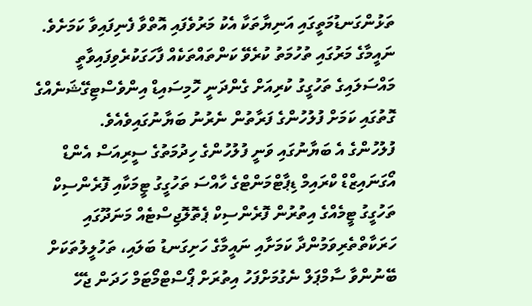ތަޅުންގަނޑުމަތީގައި އަނިޔާތަކާ އެކު މަރުވެފައި އޮތްވާ ފެނިފައިވާ ކަމަށެވެ.
ނައީމާގެ މަރުގައި ތުހުމަތު ކުރެވޭ ކަންތައްތަކެއް ފާހަގަކުރެވިފައިވާތީ މައްސަލައިގެ ތަހުގީގު ކުރިއަށް ގެންދަނީ ހޮމިސައިޑް އިންވެސްޓިގޭޝަނެއްގެ ގޮތުގައި ކަމަށް ފުލުހުންގެ ފަރާތުން ނެރުނު ބަޔާނުގައިވެއެވެ.
ފުލުހުންގެ އެ ބަޔާނުގައި ވަނީ ފުލުހުންގެ ހިދުމަތުގެ ސީރިއަސް އެންޑް އޯގަނައިޒްޑް ކްރައިމް ޑިޕާޓްމަންޓްގެ ހާއްސަ ތަހުގީގު ޓީމަކާއި ފޮރެންސިކް ތަހުގީގު ޓީމެއްގެ އިތުރުން ފޮރެންސިކް ޕެތޮލޮޖިސްޓެއް މަނަދޫގައި ހަރަކާތްތެރިވަމުންދާ ކަމަށާއި ނައީމާގެ ހަށިގަނޑު ބަލައި، ތަހުލީލުތަކަށް ބޭނުންވާ ސާމްޕަލް ނެގުމަށްފަހު އިތުރަށް ޕޯސްޓްމޯޓަމް ހަދަން ޖެހޭ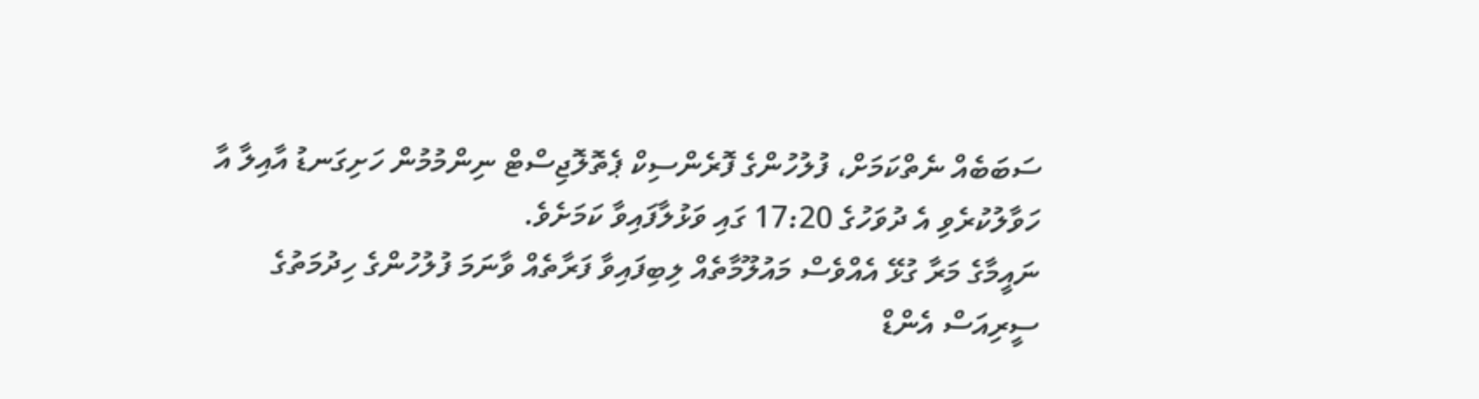ސަބަބެއް ނެތްކަމަށް، ފުލުހުންގެ ފޮރެންސިކް ޕެތޮލޮޖިސްޓް ނިންމުމުން ހަށިގަނޑު އާއިލާ އާ ހަވާލުކުރެވި އެ ދުވަހުގެ 17:20 ގައި ވަޅުލާފައިވާ ކަމަށެވެ.
ނައީމާގެ މަރާ ގުޅޭ އެއްވެސް މައުލޫމާތެއް ލިބިފައިވާ ފަރާތެއް ވާނަމަ ފުލުހުންގެ ހިދުމަތުގެ ސީރިއަސް އެންޑް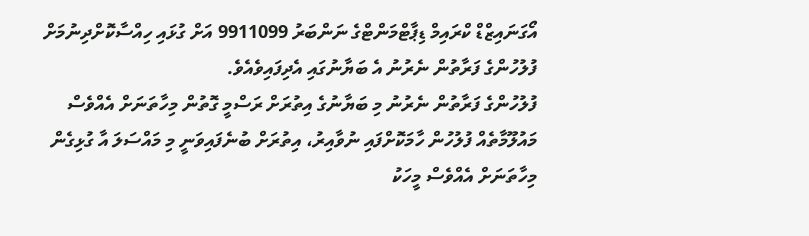އޯގަނައިޒްޑް ކްރައިމް ޑިޕާޓްމަންޓްގެ ނަންބަރު 9911099 އަށް ގުޅައި ހިއްސާކޮށްދިނުމަށް ފުލުހުންގެ ފަރާތުން ނެރުނު އެ ބަޔާނުގައި އެދިފައިވެއެވެ.
ފުލުހުންގެ ފަރާތުން ނެރުނު މި ބަޔާނުގެ އިތުރަށް ރަސްމީ ގޮތުން މިހާތަނަށް އެއްވެސް މައުލޫމާތެއް ފުލުހުން ހާމަކޮށްފައި ނުވާއިރު، އިތުރަށް ބުނެފައިވަނީ މި މައްސަލަ އާ ގުޅިގެން މިހާތަނަށް އެއްވެސް މީހަކު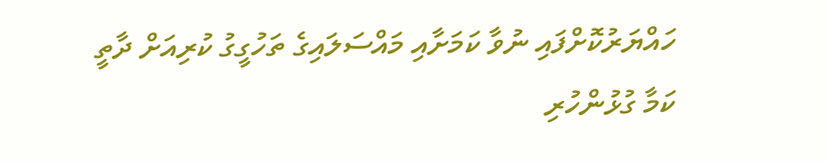ހައްޔަރުކޮށްފައި ނުވާ ކަމަށާއި މައްސަލައިގެ ތަހުގީގު ކުރިއަށް ދާތީ ކަމާ ގުޅުންހުރި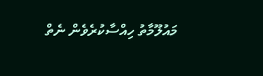މައުލޫމާތު ހިއްސާކުރެވެން ނެތް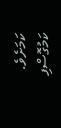ކަމަށެވެ.
ކަމުގޮސްފި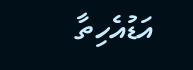އަޑުއެހިތާ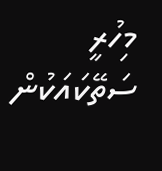މިހުރީ
ސަތޭކައަކުން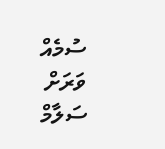ސުމެއް
ވަރަށް ސަލާމް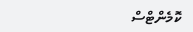ކޮމެންޓްސް